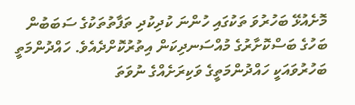މޮށެއުޅޭ ބަހުރުވަ ތަކުގައި ހުންނަ ކުދިކުދި ތަފާތުތަކުގެ ސަބަބުން ބަހުގެ ބަސްކޮށާރުގެ މުއްސަނދިކަން އިތުރުކޮށްދެއެވެ. ހައްދުންމަތީ ބަހުރުވައަކީ ހައްދުންމަތީގެ ވަކިރަށެއްގެ ނުވަތަ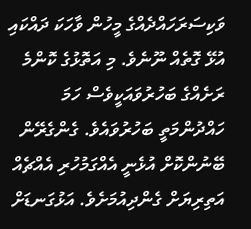ވަކިސަރަހައްދެއްގެ މީހުން ވާހަކަ ދައްކައި އުޅޭ ގޮތެއް ނޫނެވެ. މި އަތޮޅުގެ ކޮންމެ ރަށެއްގެ ބަހުރުވައަކީވެސް ހަމަ ހައްދުންމަތީ ބަހުރުވައެވެ. ގެންގެރޭން ބޭނުންކޮށް އުޅެނީ އެއްގަމުހުރި އެއްޗެއް އަތިރިޔަށް ގެންދިއުމަށެވެ. އަޅުގަނޑަށް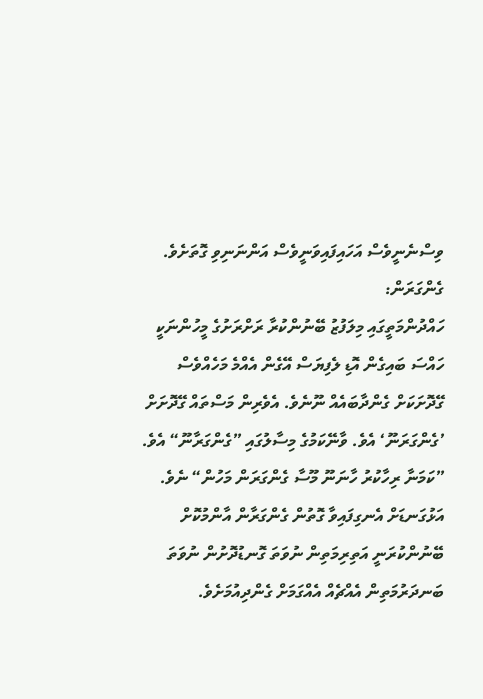ވިސްނެނީވެސް އަހައިފައިވަނީވެސް އަންނަނިވި ގޮތަށެވެ.
ގެންގަރަން:
ހައްދުންމަތީގައި މިލަފުޒު ބޭނުންކުރާ ރަށްރަށުގެ މީހުންނަކީ ހައްސަ ބައިގެން އޮޑި ލެފިޔަސް އޭގެން އެއްމެ މަހެއްވެސް ގޭދޮށަކަށް ގެންދާބައެއް ނޫނެވެ. އެވެރިން މަސްތައް ގޭދޮށަށް ’ގެންގަރަނޫ‘ އެވެ. ވާނޭކަމުގެ މިސާލުގައި ”ގެންގަރާނޫ“ އެވެ. ”ކަމަނާ ރިހާކުރު ހާނަނޫ މޫސާ ގެންގަރަން މަހުން“ ނެވެ.
އަޅުގަނޑަށް އެނގިފައިވާ ގޮތުން ގެންގަރާން އާންމުކޮށް ބޭނުންކުރަނީ އަތިރިމަތިން ނުވަތަ ގޮނޑުދޮށުން ނުވަތަ ބަނދަރުމަތިން އެއްޗެއް އެއްގަމަށް ގެންދިއުމަށެވެ.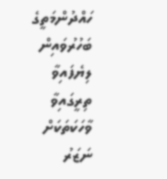ހައްދުންމަތީގެ ބަހުރުވައިން ލިޔެފައިވާ ތިރީގައިވާ ވާހަކަތަކަށް ނަޒަރު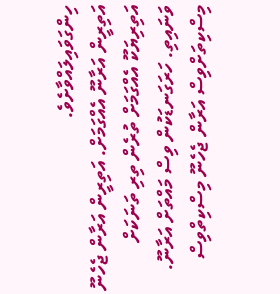ހިންގަވައިލައްވާށެވެ.
އަތިރީން އަރާނޫ އެއްގަމަށް. އަތިރީން އަރާން ޖެހެނޫ އަތިރިޔަކޫ އެއްގަމަށް ތުރެން ތިރި ތަނަކަށް ވަނައިތި. ހަރަގަނޑަކުން ވިސް މައްތަށް އަރާނޫ. މިސްކިތަށްވިސް އަރާން ޖެހެނޫ މިސްކިތްވިސް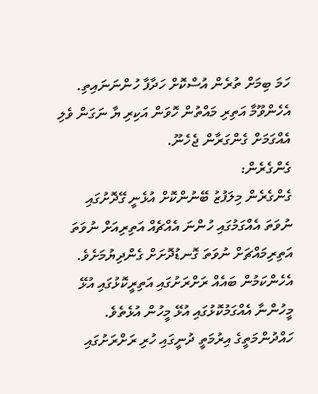ހަމަ ބިމަށް ތުރެން އުސްކޮށް ހަދާފާ ހުންނަނައިތި.
އެހެންވޫމާ އަތިރި މައްތުން ހޮވަން އަކިރި ޔާ ނަގަން ވެލި އެއްގަމަށް ގެންގަރާން ޖެހެނޫ.
ގެންގެރެން:
ގެންގެރެން މިލަފުޒު ބޭނުންކޮށް އުޅެނީ ގޭދޮށުގައި ނުވަތަ އެއްގަމުގައި ހުންނަ އެއްޗެއް އަތިރިއަށް ނުވަތަ އަތިރިމައްޗަށް ނުވަތަ ގޮނޑުދޮށަށް ގެންދިޔުމަށެވެ. އެހެންކަމުން ބައެއް ރަށްރަށުގައި އަތިރީކޮޅުގައި އުޅޭ މީހުންނާ އެއްގަމުކޮޅުގައި އުޅޭ މީހުން އުޅެތެވެ. ހައްދުންމަތީގެ އިރުމަތީ ދުނީގައި ހުރި ރަށްރަށުގައި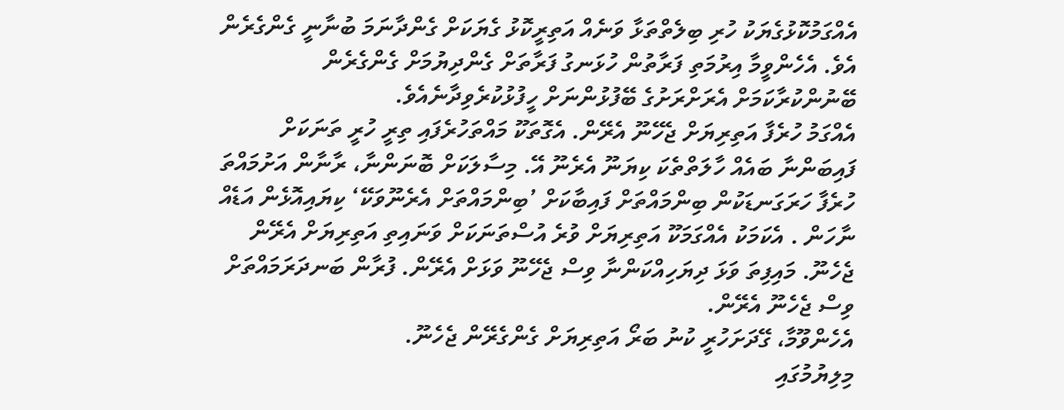އެއްގަމުކޮޅުގެޔަކު ހުރި ބިލެތްތަޅާ ވަނެއް އަތިރީކޮޅު ގެޔަކަށް ގެންދާނަމަ ބުނާނީ ގެންގެރެން އެވެ. އެހެންވީމާ އިރުމަތި ފަރާތުން ހުޅަނގު ފަރާތަށް ގެންދިޔުމަށް ގެންގެރެން ބޭނުންކުރާކަމަށް އެރަށްރަށުގެ ބޭފުޅުންނަށް ހީފުޅުކުރެވިދާނެއެވެ.
އެއްގަމު ހުރެފާ އަތިރިޔަށް ޖެހޭނޫ އެރޭން. އެގޮތަކޫ މައްތަހުރެފައި ތިރީ ހުރީ ތަނަކަށް ފައިބަންނާ ބައެއް ހާލަތްތެކަ ކިޔަނޫ އެރެނޫ އޭ. މިސާލަކަށް ބޮނަންނާ، ރާނާން އަށުމައްތަ ހުރެފާ ހަރަގަނޑަކުން ބިންމައްތަށް ފައިބާކަށް ’ބިންމައްތަށް އެރެނޫވަކޭ‘ ކިޔައިއޮޅެން އަޑެއް ނާހަން . އެކަމަކު އެއްގަމަކޫ އަތިރިޔަށް ވުރެ އުސްތަނަކަށް ވަނައިތި އަތިރިޔަށް އެރޭން ޖެހެނޫ. މައިފިތަ ވަޅަ ދިޔަހިއްކަންނާ ވިސް ޖެހޭނޫ ވަޅަށް އެރޭން. ފުރާން ބަނދަރަމައްތަށް ވިސް ޖެހެނޫ އެރޭން.
އެހެންވޫމާ، ގޭދަށަހުރީ ކުނު ބަރޯ އަތިރިޔަށް ގެންގެރޭން ޖެހެނޫ.
މިލިޔުމުގައި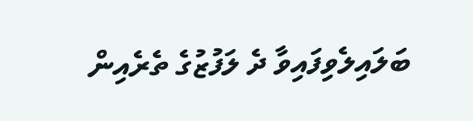ބަލައިލެވިފައިވާ ދެ ލަފުޒުގެ ތެރެއިން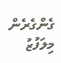ގެންގެރެން މިލަފުޒު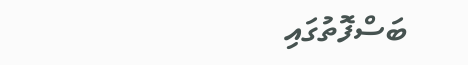ބަސްފޮތުގައި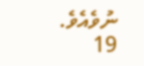ނުވެއެވެ.
19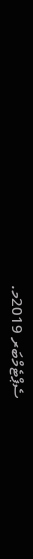ސެޕްޓެމްބަރ 2019މ.